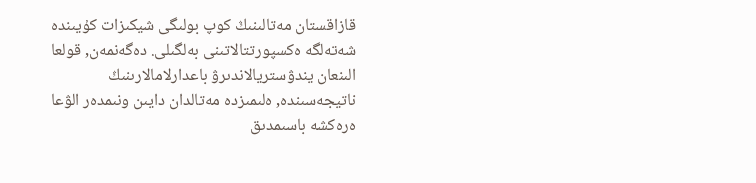قازاقستان مەتالىنىڭ كوپ بولىگى شيكىزات كۇيىندە شەتەلگە ەكسپورتتالاتىنى بەلگىلى. دەگەنمەن, قولعا الىنعان يندۋستريالاندىرۋ باعدارلامالارىنىڭ ناتيجەسىندە, ەلىمىزدە مەتالدان دايىن ونىمدەر الۋعا ەرەكشە باسىمدىق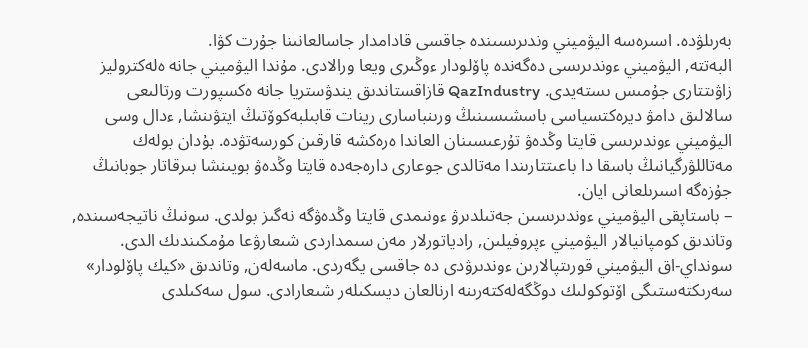بەرىلۋدە. اسىرەسە اليۋميني وندىرىسىندە جاقسى قادامدار جاسالعانىنا جۇرت كۋا.
البەتتە, اليۋميني ءوندىرىسى دەگەندە پاۆلودار ءوڭىرى ويعا ورالادى. مۇندا اليۋميني جانە ەلەكتروليز زاۋىتتارى جۇمىس ىستەيدى. QazIndustry قازاقستاندىق يندۋستريا جانە ەكسپورت ورتالىعى سالالىق دامۋ ديرەكتسياسى باسشىسىنىڭ ورىنباسارى رينات قابىلبەكوۆتىڭ ايتۋىنشا, ءدال وسى اليۋميني ءوندىرىسى قايتا وڭدەۋ تۇرعىسىنان العاندا ەرەكشە قارقىن كورسەتۋدە. بۇدان بولەك مەتاللۋرگيانىڭ باسقا دا باعىتتارىندا مەتالدى جوعارى دارەجەدە قايتا وڭدەۋ بويىنشا بىرقاتار جوبانىڭ جۇزەگە اسىرىلعانى ايان.
– باستاپقى اليۋميني ءوندىرىسىن جەتىلدىرۋ ءونىمدى قايتا وڭدەۋگە نەگىز بولدى. سونىڭ ناتيجەسىندە, وتاندىق كومپانيالار اليۋميني ءپروفيلىن, رادياتورلار مەن سىمداردى شىعارۋعا مۇمكىندىك الدى. سونداي-اق اليۋميني قورىتپالارىن ءوندىرۋدى دە جاقسى يگەردى. ماسەلەن, وتاندىق «كيك پاۆلودار» سەرىكتەستىگى اۆتوكولىك دوڭگەلەكتەرىنە ارنالعان ديسكىلەر شىعارادى. سول سەكىلدى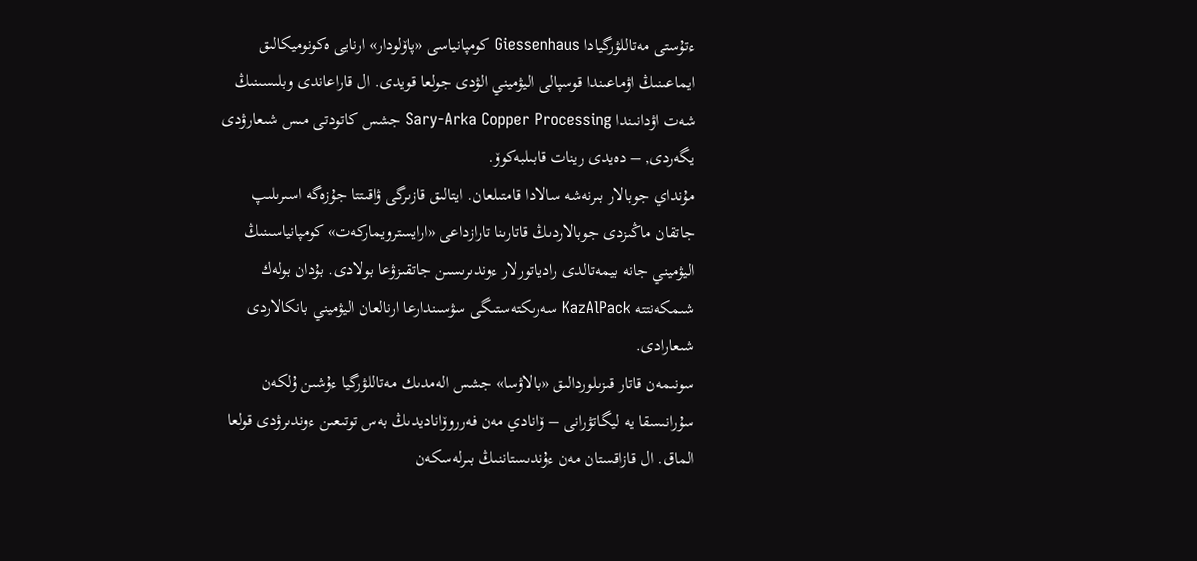ءتۇستى مەتاللۋرگيادا Giessenhaus كومپانياسى «پاۆلودار» ارنايى ەكونوميكالىق ايماعىنىڭ اۋماعىندا قوسپالى اليۋميني الۋدى جولعا قويدى. ال قاراعاندى وبلىسىنىڭ شەت اۋدانىندا Sary-Arka Copper Processing جشس كاتودتى مىس شىعارۋدى يگەردى, – دەيدى رينات قابىلبەكوۆ.
مۇنداي جوبالار بىرنەشە سالادا قامتىلعان. ايتالىق قازىرگى ۋاقىتتا جۇزەگە اسىرىلىپ جاتقان ماڭىزدى جوبالاردىڭ قاتارىنا تارازداعى «ارايسترويماركەت» كومپانياسىنىڭ اليۋميني جانە بيمەتالدى رادياتورلار ءوندىرىسىن جاتقىزۋعا بولادى. بۇدان بولەك شىمكەنتتە KazAlPack سەرىكتەستىگى سۋسىندارعا ارنالعان اليۋميني بانكالاردى شىعارادى.
سونىمەن قاتار قىزىلوردالىق «بالاۋسا» جشس الەمدىك مەتاللۋرگيا ءۇشىن ۇلكەن سۇرانىسقا يە ليگاتۋرانى – ۆانادي مەن فەرروۆاناديدىڭ بەس توتىعىن ءوندىرۋدى قولعا الماق. ال قازاقستان مەن ءۇندىستاننىڭ بىرلەسكەن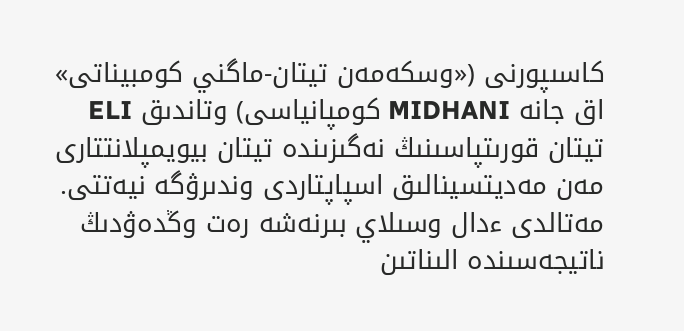كاسىپورنى («وسكەمەن تيتان-ماگني كومبيناتى» اق جانە MIDHANI كومپانياسى) وتاندىق ELI تيتان قورىتپاسىنىڭ نەگىزىندە تيتان بيويمپلانتتارى مەن مەديتسينالىق اسپاپتاردى وندىرۋگە نيەتتى.
مەتالدى ءدال وسىلاي بىرنەشە رەت وڭدەۋدىڭ ناتيجەسىندە الىناتىن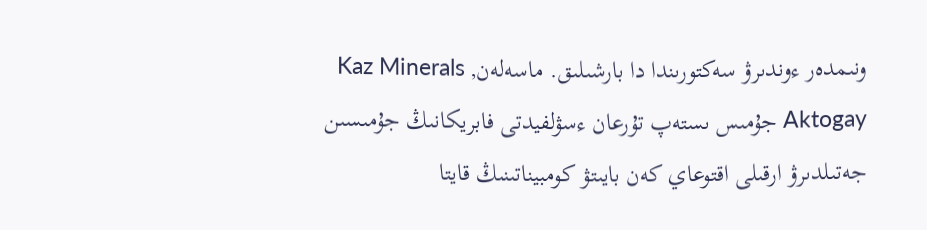ونىمدەر ءوندىرۋ سەكتورىندا دا بارشىلىق. ماسەلەن, Kaz Minerals Aktogay جۇمىس ىستەپ تۇرعان ءسۋلفيدتى فابريكانىڭ جۇمىسىن جەتىلدىرۋ ارقىلى اقتوعاي كەن بايىتۋ كومبيناتىنىڭ قايتا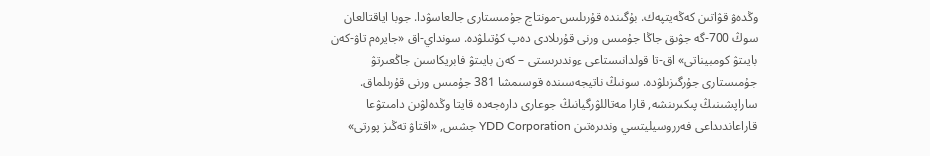وڭدەۋ قۋاتىن كەڭەيتپەك. بۇگىندە قۇرىلىس-مونتاج جۇمىستارى جالعاسۋدا. جوبا اياقتالعان سوڭ 700-گە جۋىق جاڭا جۇمىس ورنى قۇرىلادى دەپ كۇتىلۋدە. سونداي-اق «جايرەم تاۋ-كەن بايىتۋ كومبيناتى» اق-تا قولدانىستاعى ءوندىرىستى – كەن بايىتۋ فابريكاسىن جاڭعىرتۋ جۇمىستارى جۇرگىزىلۋدە. سونىڭ ناتيجەسىندە قوسىمشا 381 جۇمىس ورنى قۇرىلماق.
ساراپشىنىڭ پىكىرىنشە, قارا مەتاللۋرگيانىڭ جوعارى دارەجەدە قايتا وڭدەلۋىن دامىتۋعا قاراعاندىداعى فەرروسيليتسي وندىرەتىن YDD Corporation جشس, «اقتاۋ تەڭىز پورتى»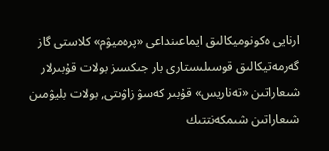ارنايى ەكونوميكالىق ايماعىنداعى «پرەميۋم» كلاستى گاز گەرمەتيكالىق قوسىلىستارى بار جىكسىز بولات قۇبىرلار شىعاراتىن «تەناريس» قۇبىر كەسۋ زاۋىتى, بولات بليۋمىن شىعاراتىن شىمكەنتتىك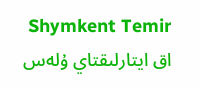Shymkent Temir اق ايتارلىقتاي ۇلەس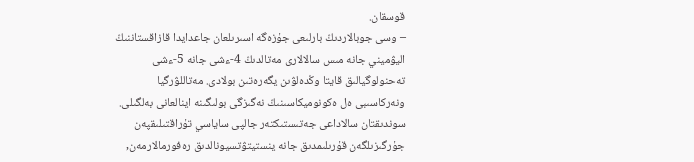قوسقان.
– وسى جوبالاردىڭ بارلىعى جۇزەگە اسىرىلعان جاعدايدا قازاقستاننىڭ اليۋميني جانە مىس سالالارى مەتالدىڭ 4-ءشى جانە 5-ءشى تەحنولوگيالىق قايتا وڭدەلۋىن يگەرەتىن بولادى. مەتاللۋرگيا ونەركاسىبى ەل ەكونوميكاسىنىڭ نەگىزگى بولىگىنە اينالعانى بەلگىلى. سوندىقتان سالاداعى جەتىستىكتەر جالپى ساياسي تۇراقتىلىقپەن جۇرگىزىلگەن قۇرىلىمدىق جانە ينستيتۋتسيونالدىق رەفورمالارمەن,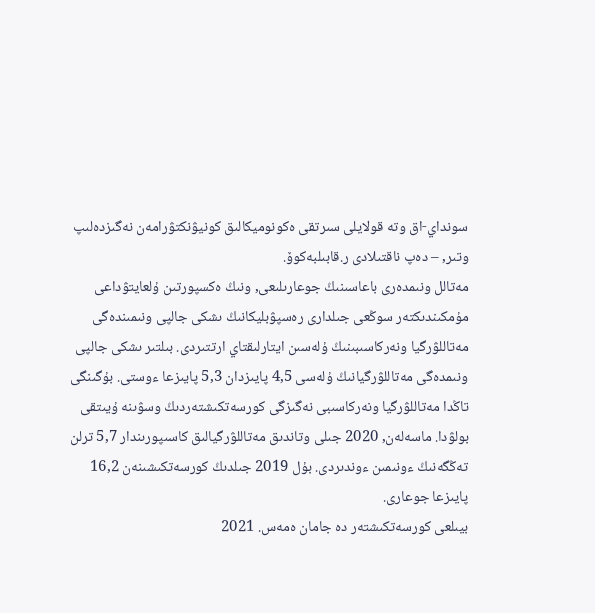سونداي-اق وتە قولايلى سىرتقى ەكونوميكالىق كونيۋنكتۋرامەن نەگىزدەلىپ وتىر, – دەپ ناقتىلادى ر.قابىلبەكوۆ.
مەتالل ونىمدەرى باعاسىنىڭ جوعارىلىعى, ونىڭ ەكسپورتىن ۇلعايتۋداعى مۇمكىندىكتەر سوڭعى جىلدارى رەسپۋبليكانىڭ ىشكى جالپى ونىمىندەگى مەتاللۋرگيا ونەركاسىبىنىڭ ۇلەسىن ايتارلىقتاي ارتتىردى. بىلتىر ىشكى جالپى ونىمدەگى مەتاللۋرگيانىڭ ۇلەسى 4,5 پايىزدان 5,3 پايىزعا ءوستى. بۇگىنگى تاڭدا مەتاللۋرگيا ونەركاسىبى نەگىزگى كورسەتكىشتەردىڭ وسۋىنە ۇيىتقى بولۋدا. ماسەلەن, 2020 جىلى وتاندىق مەتاللۋرگيالىق كاسىپورىندار 5,7 ترلن تەڭگەنىڭ ءونىمىن ءوندىردى. بۇل 2019 جىلدىڭ كورسەتكىشىنەن 16,2 پايىزعا جوعارى.
بيىلعى كورسەتكىشتەر دە جامان ەمەس. 2021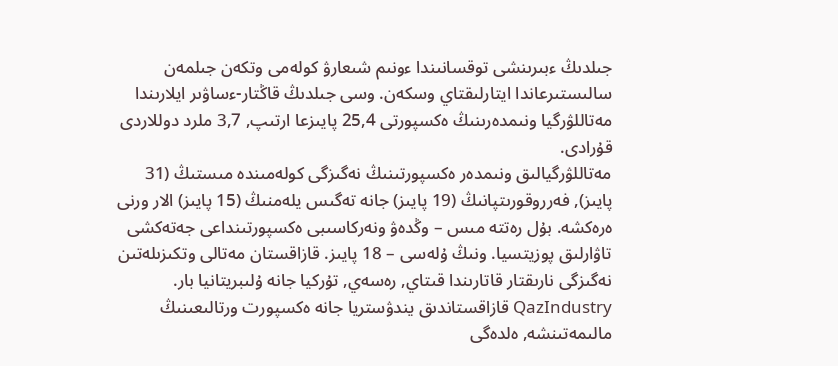جىلدىڭ ءبىرىنشى توقسانىندا ءونىم شىعارۋ كولەمى وتكەن جىلمەن سالىستىرعاندا ايتارلىقتاي وسكەن. وسى جىلدىڭ قاڭتار-ءساۋىر ايلارىندا مەتاللۋرگيا ونىمدەرىنىڭ ەكسپورتى 25,4 پايىزعا ارتىپ, 3,7 ملرد دوللاردى قۇرادى.
مەتاللۋرگيالىق ونىمدەر ەكسپورتىنىڭ نەگىزگى كولەمىندە مىستىڭ (31 پايىز), فەرروقورىتپانىڭ (19 پايىز) جانە تەگىس يلەمنىڭ (15 پايىز) الار ورنى ەرەكشە. بۇل رەتتە مىس – وڭدەۋ ونەركاسىبى ەكسپورتىنداعى جەتەكشى تاۋارلىق پوزيتسيا. ونىڭ ۇلەسى – 18 پايىز. قازاقستان مەتالى وتكىزىلەتىن نەگىزگى نارىقتار قاتارىندا قىتاي, رەسەي, تۇركيا جانە ۇلىبريتانيا بار.
QazIndustry قازاقستاندىق يندۋستريا جانە ەكسپورت ورتالىعىنىڭ مالىمەتىنشە, ەلدەگى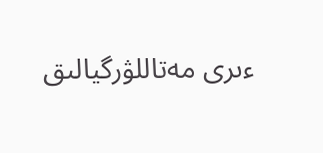ءىرى مەتاللۋرگيالىق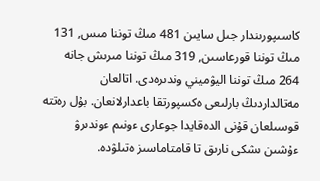كاسىپورىندار جىل سايىن 481 مىڭ توننا مىس, 131 مىڭ توننا قورعاسىن, 319 مىڭ توننا مىرىش جانە 264 مىڭ توننا اليۋميني وندىرەدى. اتالعان مەتالداردىڭ بارلىعى ەكسپورتقا باعدارلانعان. بۇل رەتتە قوسىلعان قۇنى الدەقايدا جوعارى ءونىم ءوندىرۋ ءۇشىن ىشكى نارىق تا قامتاماسىز ەتىلۋدە.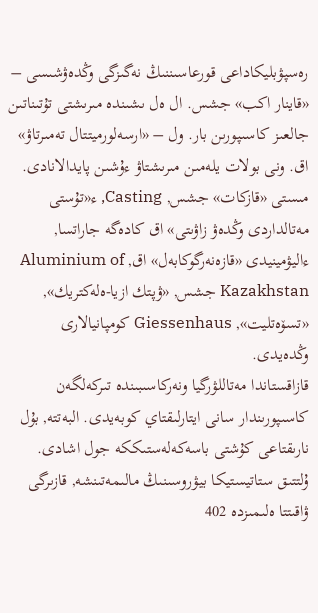رەسپۋبليكاداعى قورعاسىننىڭ نەگىزگى وڭدەۋشىسى – «قاينار اكب» جشس. ال ەل ىشىندە مىرىشتى تۇتىناتىن جالعىز كاسىپورىن بار. ول – «ارسەلورميتتال تەمىرتاۋ» اق. ونى بولات يلەمىن مىرىشتاۋ ءۇشىن پايدالانادى. مىستى «قازكات» جشس, Casting, ء«تۇستى مەتالداردى وڭدەۋ زاۋىتى» اق كادەگە جاراتسا, ءاليۋمينيدى «قازەنەرگوكابەل» اق, Aluminium of Kazakhstan جشس, «ۋپتك ازيا-ەلەكتريك», «تسۆەتليت», Giessenhaus كومپانيالارى وڭدەيدى.
قازاقستاندا مەتاللۋرگيا ونەركاسىبىندە تىركەلگەن كاسىپورىندار سانى ايتارلىقتاي كوبەيدى. البەتتە, بۇل نارىقتاعى كۇشتى باسەكەلەستىككە جول اشادى. ۇلتتىق ستاتيستيكا بيۋروسىنىڭ مالىمەتىنشە, قازىرگى ۋاقىتتا ەلىمىزدە 402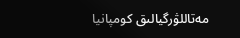مەتاللۋرگيالىق كومپانيا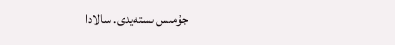جۇمىس ىستەيدى. سالادا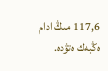117,6 مىڭ ادام ەڭبەك ەتۋدە.